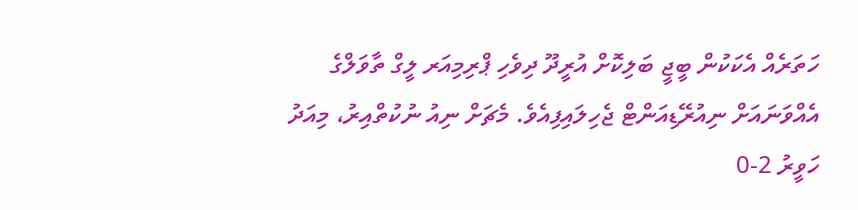ހަތަރެއް އެކަކުން ބީޖީ ބަލިކޮށް އުރީދޫ ދިވެހި ޕްރިމިއަރ ލީގް ތާވަލްގެ އެއްވަނައަށް ނިއުރޭޑިއަންޓް ޖެހިލައިފިއެވެ. މެޗަށް ނިއު ނުކުތްއިރު، މިއަދު ހަވީރު 2-0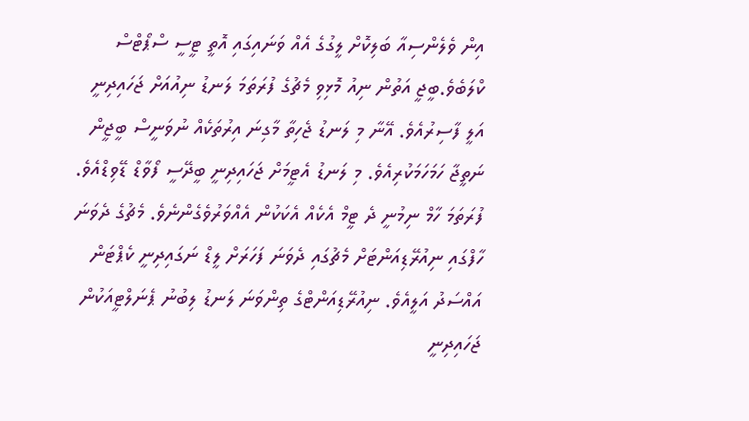އިން ވެލެންސިއާ ބަލިކޮށް ލީގުގެ އެއް ވަނައިގައި އޮތީ ޓީސީ ސްޕޯޓްސް ކްލަބެވެ.ބީޖީ އަތުން ނިއު މޮޅިވި މެޗުގެ ފުރަތަމަ ލަނޑު ނިއުއަށް ޖަހައިދިނީ އަލީ ފާސިރުއެވެ. އޭނާ މި ލަނޑު ޖެހިތާ މާގިނަ އިރުތަކެއް ނުވަނީސް ބީޖީން ނަތީޖާ ހަމަހަމަކުރިއެވެ. މި ލަނޑު އެޓީމަށް ޖަހައިދިނީ ބީދޭސީ ފޯވާޑް ޑޭވިޑްއެވެ. ފުރަތަމަ ހާމް ނިމުނީ ދެ ޓީމް އެކެއް އެކަކުން އެއްވަރުވެގެންނެވެ. މެޗުގެ ދެވަނަ ހާފްގައި ނިއުރޭޑިއަންޓަށް މެޗުގައި ދެވަނަ ފަހަރަށް ލީޑް ނަގައިދިނީ ކެޕްޓަން އައްސަދު އަލީއެވެ. ނިއުރޭޑިއަންޓްގެ ތިންވަނަ ލަނޑު ލިބުނު ޕެނަލްޓީއަކުން ޖަހައިދިނީ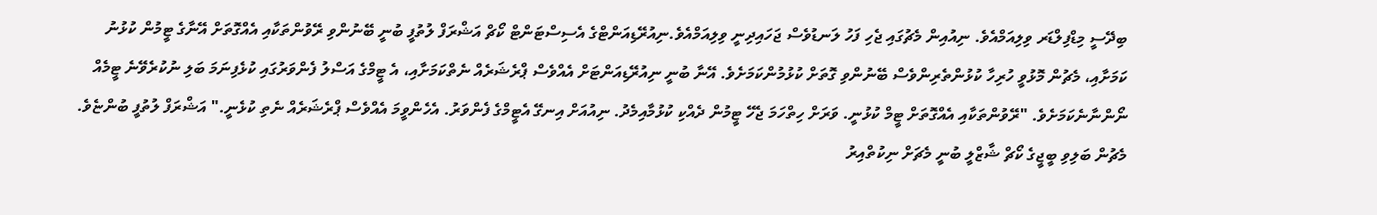ބިދޭސީ މިޑްފިލްޑަރ ވިލިއަމްއެވެ. ނިއުއިން މެޗުގައި ޖެހި ފަހު ލަނޑުވެސް ޖަހައިދިނީ ވިލިއަމްއެވެ.ނިއުރޭޑިއަންޓްގެ އެސިސްޓަންޓް ކޯޗް އަޝްރަފް ލުތުފީ ބުނީ ބޭނުންވި ރޭވުންތަކާއި އެއްގޮތަށް އޭނާގެ ޓީމުން ކުޅުނު ކަމަށާއި، މެޗުން މޮޅުވީ ހުރިހާ ކުޅުންތެރިންވެސް ބޭނުންވި ގޮތަށް ކުޅުމުންކަމަށެވެ. އޭނާ ބުނީ ނިއުރޭޑިއަންޓަށް އެއްވެސް ޕްރެޝަރެއް ނެތްކަމަށާއި، އެ ޓީމްގެ އަސްލު ފެންވަރުގައި ކުޅެފިނަމަ ބަލި ނުކުރެވޭނެ ޓީމެއް ނޯންނާނެކަމަށެވެ. "ރޭވުންތަކާއި އެއްގޮތަށް ޓީމް ކުޅުނީ. ވަރަށް ހިތްހަމަ ޖެހޭ ޓީމުން ދެއްކި ކުޅުމާއިމެދު. ނިއުއަށް އިނގޭ އެޓީމްގެ ފެންވަރު. އެހެންވީމަ އެއްވެސް ޕްރެޝަރެއް ނެތި ކުޅެނީ." އަޝްރަފް ލުތުފީ ބުންޏެވެ. މެޗުން ބަލިވި ބީޖީގެ ކޯޗް ޝާޒްލީ ބުނީ މެޗަށް ނިކުތްއިރު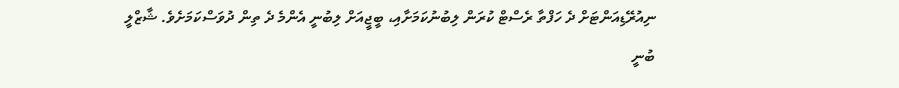ނިއުރޭޑިއަންޓަށް ދެ ހަފްތާ ރެސްޓް ކުރަން ލިބުނުކަމަށާއި، ބީޖީއަށް ލިބުނީ އެންމެ ދެ ތިން ދުވަސްކަމަށެވެ. ޝާޒްލީ ބުނީ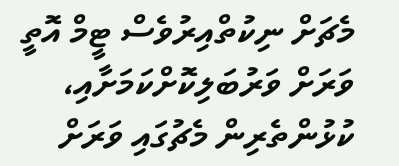މެޗަށް ނިކުތްއިރުވެސް ޓީމް އޮތީ ވަރަށް ވަރުބަލިކޮށްކަމަށާއި، ކުޅުންތެރިން މެޗުގައި ވަރަށް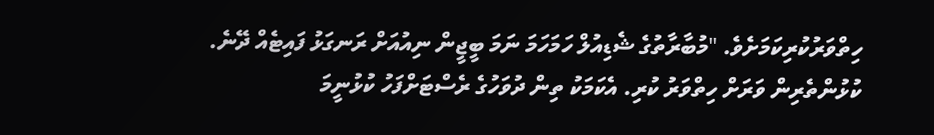ހިތްވަރުކުރިކަމަށެވެ. "މުބާރާތުގެ ޝެޑިއުލް ހަމަހަމަ ނަމަ ބީޖީން ނިއުއަށް ރަނގަޅު ފައިޓެއް ދޭނެ. ކުޅުންތެރިން ވަރަށް ހިތްވަރު ކުރި. އެކަމަކު ތިން ދުވަހުގެ ރެސްޓަށްފަހު ކުޅުނީމަ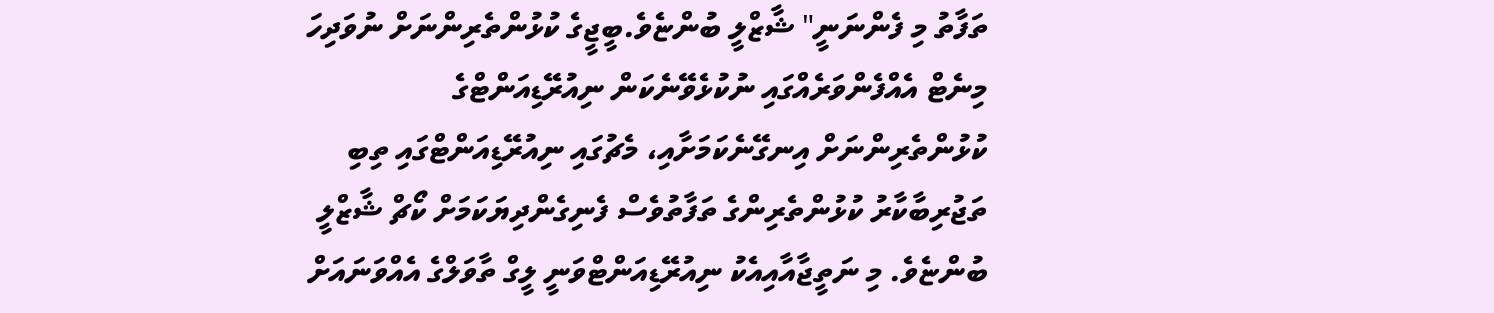ތަފާތު މި ފެންނަނީ" ޝާޒްލީ ބުންޏެވެ.ބީޖީގެ ކުޅުންތެރިންނަށް ނުވަދިހަ މިނެޓް އެއްފެންވަރެއްގައި ނުކުޅެވޭނެކަން ނިއުރޭޑިއަންޓްގެ ކުޅުންތެރިންނަށް އިނގޭނެކަމަށާއި، މެޗުގައި ނިއުރޭޑިއަންޓްގައި ތިބި ތަޖުރިބާކާރު ކުޅުންތެރިންގެ ތަފާތުވެސް ފެނިގެންދިޔަކަމަށް ކޯޗް ޝާޒްލީ ބުންޏެވެ. މި ނަތީޖާއާއިއެކު ނިއުރޭޑިއަންޓްވަނީ ލީގް ތާވަލްގެ އެއްވަނައަށް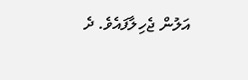އަލުން ޖެހިލާފައެވެ. ދެ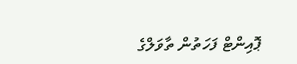ޕޮއިންޓް ފަހަތުން ތާވަލްގެ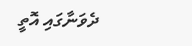ދެވަނާގައި އޮތީ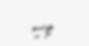ޓިސީ